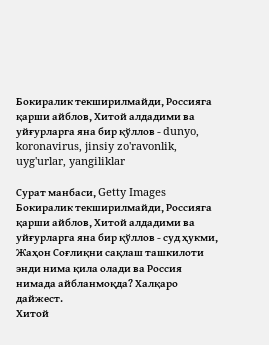Бокиралик текширилмайди, Россияга қарши айблов, Хитой алдадими ва уйғурларга яна бир қўллов - dunyo, koronavirus, jinsiy zo'ravonlik, uyg'urlar, yangiliklar

Сурат манбаси, Getty Images
Бокиралик текширилмайди, Россияга қарши айблов, Хитой алдадими ва уйғурларга яна бир қўллов - суд ҳукми, Жаҳон Соғлиқни сақлаш ташкилоти энди нима қила олади ва Россия нимада айбланмоқда? Халқаро дайжест.
Хитой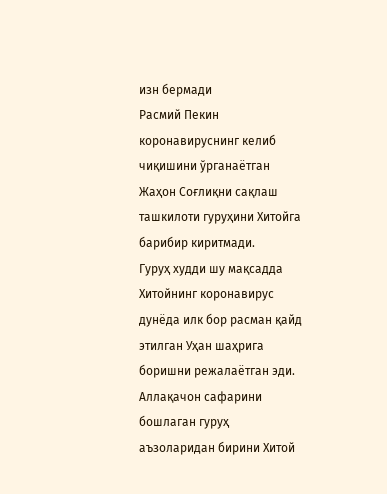изн бермади
Расмий Пекин коронавируснинг келиб чиқишини ўрганаётган Жаҳон Соғлиқни сақлаш ташкилоти гуруҳини Хитойга барибир киритмади.
Гуруҳ худди шу мақсадда Хитойнинг коронавирус дунёда илк бор расман қайд этилган Уҳан шаҳрига боришни режалаётган эди.
Аллақачон сафарини бошлаган гуруҳ аъзоларидан бирини Хитой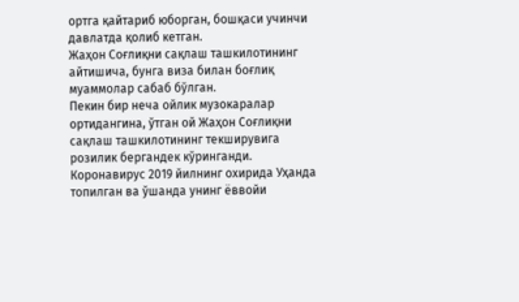ортга қайтариб юборган, бошқаси учинчи давлатда қолиб кетган.
Жаҳон Соғлиқни сақлаш ташкилотининг айтишича, бунга виза билан боғлиқ муаммолар сабаб бўлган.
Пекин бир неча ойлик музокаралар ортидангина, ўтган ой Жаҳон Соғлиқни сақлаш ташкилотининг текширувига розилик бергандек кўринганди.
Коронавирус 2019 йилнинг охирида Уҳанда топилган ва ўшанда унинг ёввойи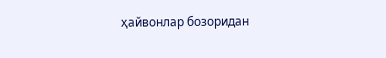ҳайвонлар бозоридан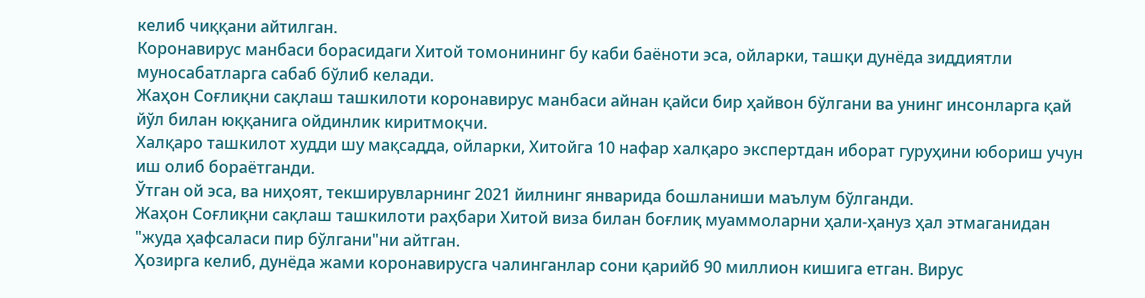келиб чиққани айтилган.
Коронавирус манбаси борасидаги Хитой томонининг бу каби баёноти эса, ойларки, ташқи дунёда зиддиятли муносабатларга сабаб бўлиб келади.
Жаҳон Соғлиқни сақлаш ташкилоти коронавирус манбаси айнан қайси бир ҳайвон бўлгани ва унинг инсонларга қай йўл билан юққанига ойдинлик киритмоқчи.
Халқаро ташкилот худди шу мақсадда, ойларки, Хитойга 10 нафар халқаро экспертдан иборат гуруҳини юбориш учун иш олиб бораётганди.
Ўтган ой эса, ва ниҳоят, текширувларнинг 2021 йилнинг январида бошланиши маълум бўлганди.
Жаҳон Соғлиқни сақлаш ташкилоти раҳбари Хитой виза билан боғлиқ муаммоларни ҳали-ҳануз ҳал этмаганидан "жуда ҳафсаласи пир бўлгани"ни айтган.
Ҳозирга келиб, дунёда жами коронавирусга чалинганлар сони қарийб 90 миллион кишига етган. Вирус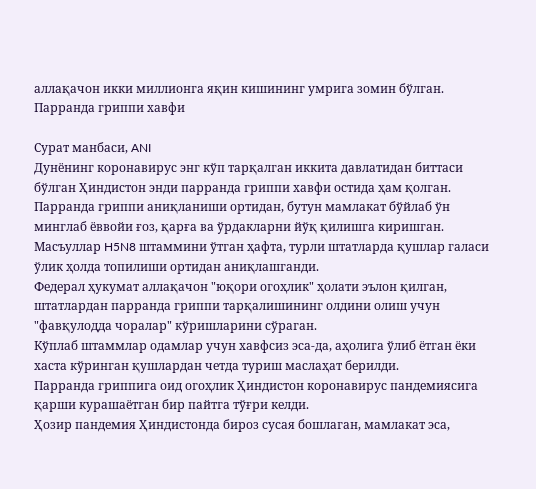аллақачон икки миллионга яқин кишининг умрига зомин бўлган.
Парранда гриппи хавфи

Сурат манбаси, ANI
Дунёнинг коронавирус энг кўп тарқалган иккита давлатидан биттаси бўлган Ҳиндистон энди парранда гриппи хавфи остида ҳам қолган.
Парранда гриппи аниқланиши ортидан, бутун мамлакат бўйлаб ўн минглаб ёввойи ғоз, қарға ва ўрдакларни йўқ қилишга киришган.
Масъуллар H5N8 штаммини ўтган ҳафта, турли штатларда қушлар галаси ўлик ҳолда топилиши ортидан аниқлашганди.
Федерал ҳукумат аллақачон "юқори огоҳлик" ҳолати эълон қилган, штатлардан парранда гриппи тарқалишининг олдини олиш учун "фавқулодда чоралар" кўришларини сўраган.
Кўплаб штаммлар одамлар учун хавфсиз эса-да, аҳолига ўлиб ётган ёки хаста кўринган қушлардан четда туриш маслаҳат берилди.
Парранда гриппига оид огоҳлик Ҳиндистон коронавирус пандемиясига қарши курашаётган бир пайтга тўғри келди.
Ҳозир пандемия Ҳиндистонда бироз сусая бошлаган, мамлакат эса,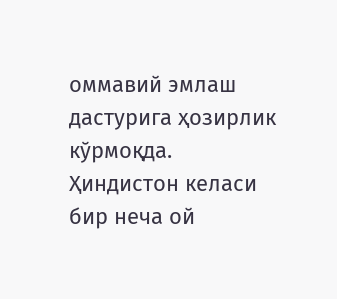оммавий эмлаш дастурига ҳозирлик кўрмоқда.
Ҳиндистон келаси бир неча ой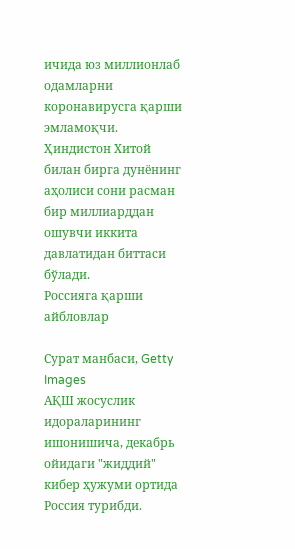ичида юз миллионлаб одамларни коронавирусга қарши эмламоқчи.
Ҳиндистон Хитой билан бирга дунёнинг аҳолиси сони расман бир миллиарддан ошувчи иккита давлатидан биттаси бўлади.
Россияга қарши айбловлар

Сурат манбаси, Getty Images
АҚШ жосуслик идораларининг ишонишича, декабрь ойидаги "жиддий" кибер ҳужуми ортида Россия турибди.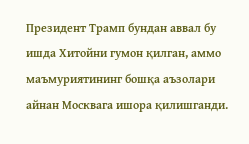Президент Трамп бундан аввал бу ишда Хитойни гумон қилган, аммо маъмуриятининг бошқа аъзолари айнан Москвага ишора қилишганди.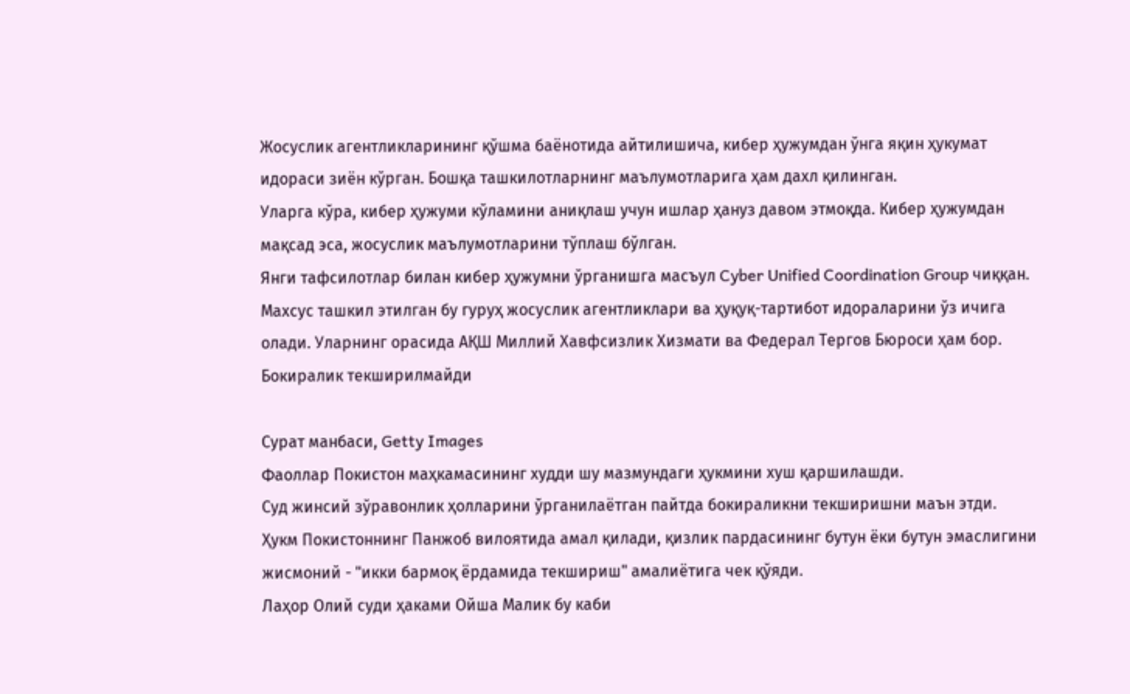Жосуслик агентликларининг қўшма баёнотида айтилишича, кибер ҳужумдан ўнга яқин ҳукумат идораси зиён кўрган. Бошқа ташкилотларнинг маълумотларига ҳам дахл қилинган.
Уларга кўра, кибер ҳужуми кўламини аниқлаш учун ишлар ҳануз давом этмоқда. Кибер ҳужумдан мақсад эса, жосуслик маълумотларини тўплаш бўлган.
Янги тафсилотлар билан кибер ҳужумни ўрганишга масъул Cyber Unified Coordination Group чиққан.
Махсус ташкил этилган бу гуруҳ жосуслик агентликлари ва ҳуқуқ-тартибот идораларини ўз ичига олади. Уларнинг орасида АҚШ Миллий Хавфсизлик Хизмати ва Федерал Тергов Бюроси ҳам бор.
Бокиралик текширилмайди

Сурат манбаси, Getty Images
Фаоллар Покистон маҳкамасининг худди шу мазмундаги ҳукмини хуш қаршилашди.
Суд жинсий зўравонлик ҳолларини ўрганилаётган пайтда бокираликни текширишни маън этди.
Ҳукм Покистоннинг Панжоб вилоятида амал қилади, қизлик пардасининг бутун ёки бутун эмаслигини жисмоний - "икки бармоқ ёрдамида текшириш" амалиётига чек қўяди.
Лаҳор Олий суди ҳаками Ойша Малик бу каби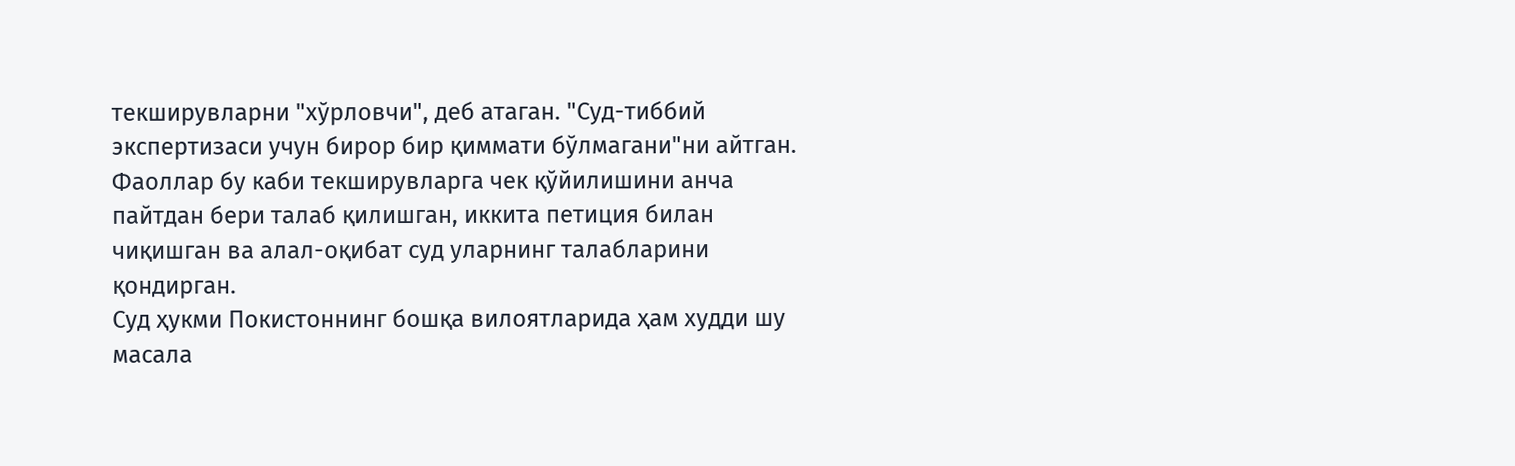текширувларни "хўрловчи", деб атаган. "Суд-тиббий экспертизаси учун бирор бир қиммати бўлмагани"ни айтган.
Фаоллар бу каби текширувларга чек қўйилишини анча пайтдан бери талаб қилишган, иккита петиция билан чиқишган ва алал-оқибат суд уларнинг талабларини қондирган.
Суд ҳукми Покистоннинг бошқа вилоятларида ҳам худди шу масала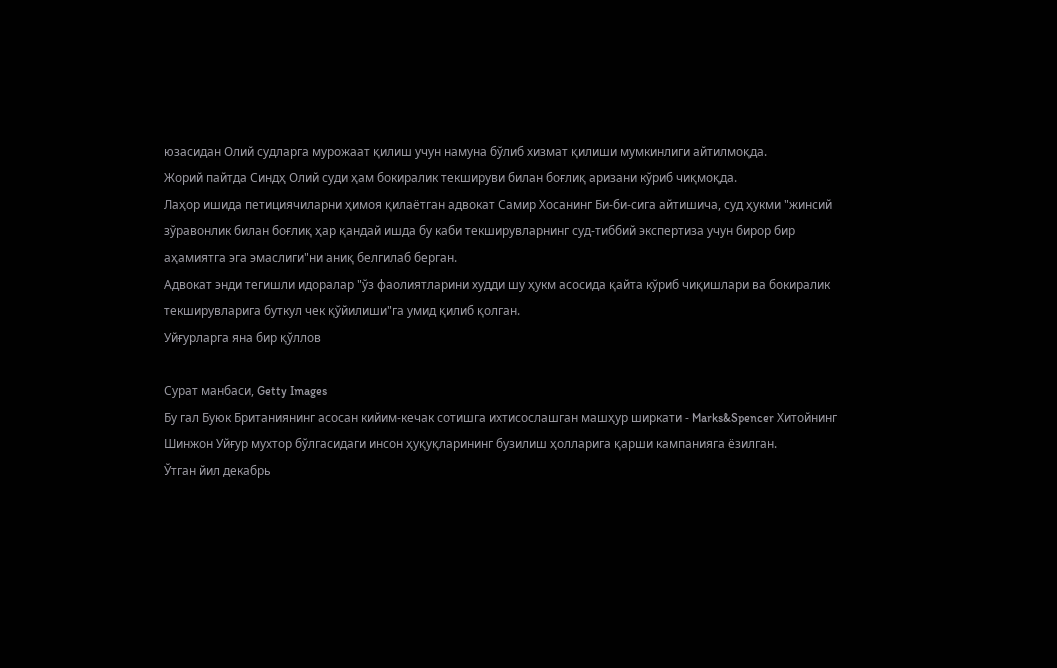юзасидан Олий судларга мурожаат қилиш учун намуна бўлиб хизмат қилиши мумкинлиги айтилмоқда.
Жорий пайтда Синдҳ Олий суди ҳам бокиралик текшируви билан боғлиқ аризани кўриб чиқмоқда.
Лаҳор ишида петициячиларни ҳимоя қилаётган адвокат Самир Хосанинг Би-би-сига айтишича, суд ҳукми "жинсий зўравонлик билан боғлиқ ҳар қандай ишда бу каби текширувларнинг суд-тиббий экспертиза учун бирор бир аҳамиятга эга эмаслиги"ни аниқ белгилаб берган.
Адвокат энди тегишли идоралар "ўз фаолиятларини худди шу ҳукм асосида қайта кўриб чиқишлари ва бокиралик текширувларига буткул чек қўйилиши"га умид қилиб қолган.
Уйғурларга яна бир қўллов

Сурат манбаси, Getty Images
Бу гал Буюк Британиянинг асосан кийим-кечак сотишга ихтисослашган машҳур ширкати - Marks&Spencer Хитойнинг Шинжон Уйғур мухтор бўлгасидаги инсон ҳуқуқларининг бузилиш ҳолларига қарши кампанияга ёзилган.
Ўтган йил декабрь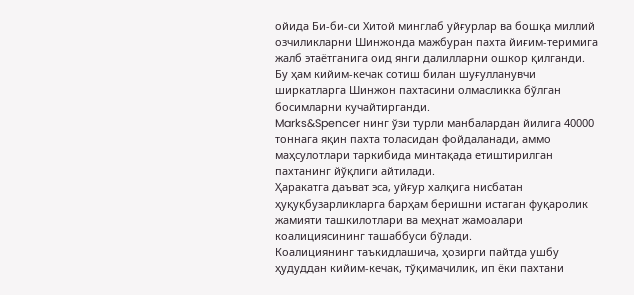ойида Би-би-си Хитой минглаб уйғурлар ва бошқа миллий озчиликларни Шинжонда мажбуран пахта йиғим-теримига жалб этаётганига оид янги далилларни ошкор қилганди.
Бу ҳам кийим-кечак сотиш билан шуғулланувчи ширкатларга Шинжон пахтасини олмасликка бўлган босимларни кучайтирганди.
Marks&Spencer нинг ўзи турли манбалардан йилига 40000 тоннага яқин пахта толасидан фойдаланади, аммо маҳсулотлари таркибида минтақада етиштирилган пахтанинг йўқлиги айтилади.
Ҳаракатга даъват эса, уйғур халқига нисбатан ҳуқуқбузарликларга барҳам беришни истаган фуқаролик жамияти ташкилотлари ва меҳнат жамоалари коалициясининг ташаббуси бўлади.
Коалициянинг таъкидлашича, ҳозирги пайтда ушбу ҳудуддан кийим-кечак, тўқимачилик, ип ёки пахтани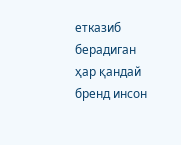етказиб берадиган ҳар қандай бренд инсон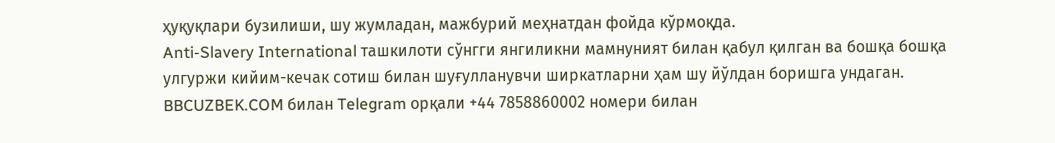ҳуқуқлари бузилиши, шу жумладан, мажбурий меҳнатдан фойда кўрмоқда.
Anti-Slavery International ташкилоти сўнгги янгиликни мамнуният билан қабул қилган ва бошқа бошқа улгуржи кийим-кечак сотиш билан шуғулланувчи ширкатларни ҳам шу йўлдан боришга ундаган.
BBCUZBEK.COM билан Telegram орқали +44 7858860002 номери билан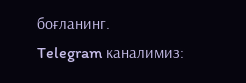боғланинг.
Telegram каналимиз: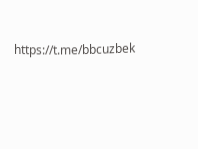https://t.me/bbcuzbek